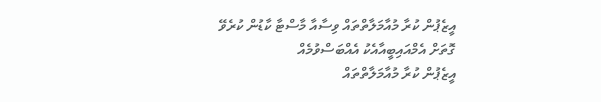އީޒެޕުން ކުރާ މުއާމަލާތްތައް ވިސާއާ މާސްޓާ ކާޑުން ކުރެވޭ ގޮތަށް އެމްއައިބީއާއެކު އެއްބަސްވުމެއް
އީޒެޕުން ކުރާ މުއާމަލާތްތައް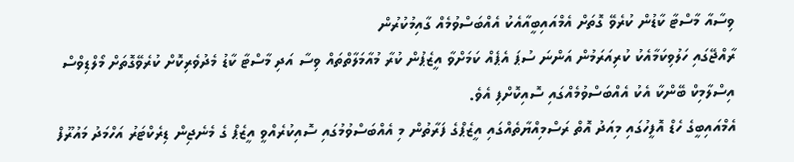ވިސާއާ މާސްޓާ ކާޑުން ކުރެވޭ ގޮތަށް އެމްއައިބީއާއެކު އެއްބަސްވުމެއް ގާއިމުކުރުން
ރާއްޖޭގައި ހަލުވިކަމާއެކު ކުރިއަރަމުން އަންނަ ސުޕަ އެޕެއް ކަމަށްވާ އީޒެޕުން ކުރާ މުއާމަލާތްތައް ވިސާ އަދި މާސްޓާ ކާޑު މެދުވެރިކޮށް ކުރެވޭގޮތަށް މޯލްޑިވްސް އިސްލާމިކް ބޭންކާ އެކު އެއްބަސްވުމެއްގައި ސޮއިކޮށްފި އެވެ.
އެމްއައިބީގެ ހެޑް އޮފީހުގައި މިއަދު އޮތް ރަސްމިއްޔާތެއްގައި އީޒެޕްގެ ފަރާތުން މި އެއްބަސްވުމުގައި ސޮއިކުރެއްވީ އީޒެޕް ގެ މެނެޖިން ޑިރެކްޓަރު އަހްމަދު މައުރޫފް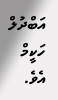އަބްދުލް ހަކީމް އެވެ.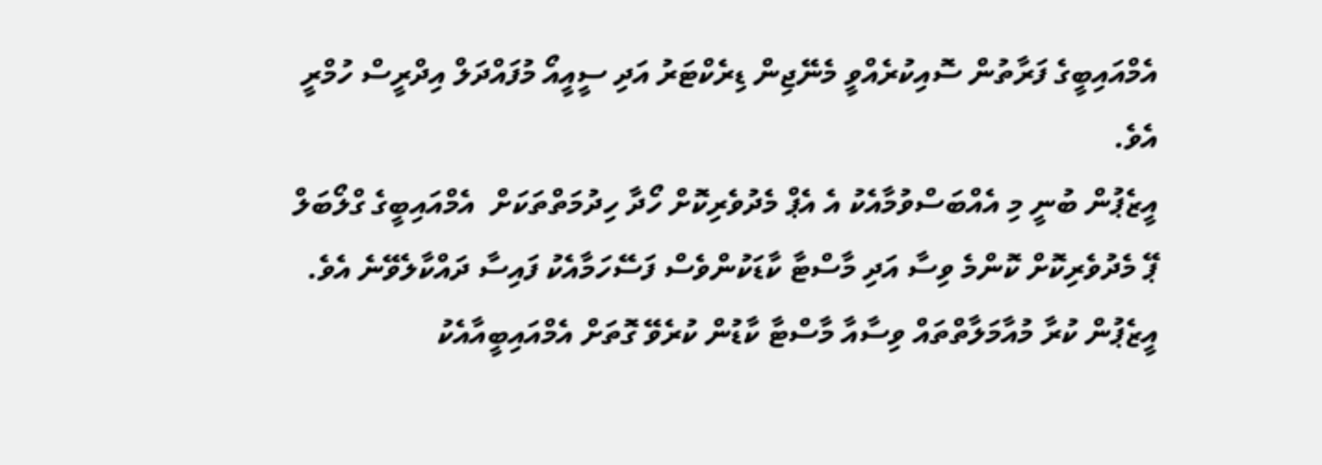އެމްއައިބީގެ ފަރާތުން ސޮއިކުރެއްވީ މެނޭޖިން ޑިރެކްޓަރު އަދި ސީއީއޯ މުފައްދަލް އިދްރީސް ހުމްރީ އެވެ.
އީޒެޕުން ބުނީ މި އެއްބަސްވުމާއެކު އެ އެޕް މެދުވެރިކޮށް ހޯދާ ހިދުމަތްތަކަށް  އެމްއައިބީގެ ގްލޯބަލް ޕޭ މެދުވެރިކޮށް ކޮންމެ ވިސާ އަދި މާސްޓާ ކާޑަކުންވެސް ފަސޭހަމާއެކު ފައިސާ ދައްކާލެވޭނެ އެވެ.
އީޒެޕުން ކުރާ މުއާމަލާތްތައް ވިސާއާ މާސްޓާ ކާޑުން ކުރެވޭ ގޮތަށް އެމްއައިބީއާއެކު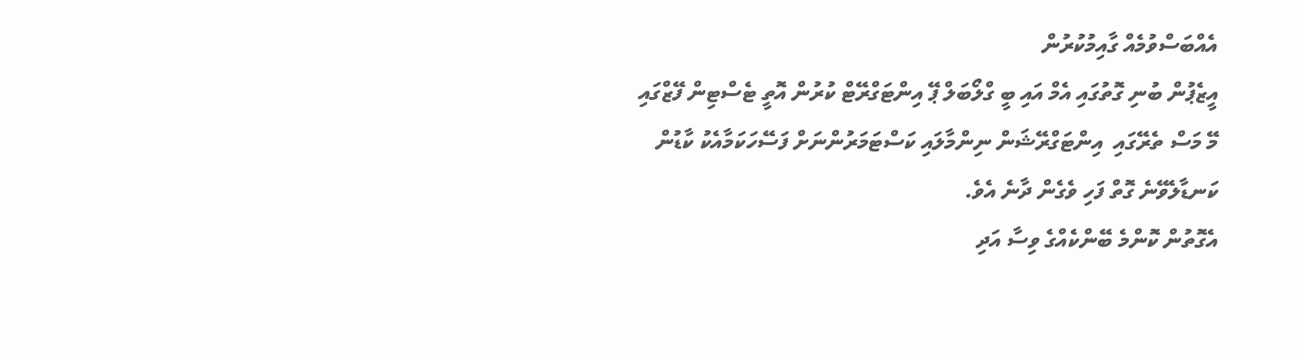އެއްބަސްވުމެއް ގާއިމުކުރުން
އީޒެޕުން ބުނި ގޮތުގައި އެމް އައި ބީ ގްލޯބަލް ޕޭ އިންޓަގްރޭޓް ކުރުން އޮތީ ޓެސްޓިން ފޭޒްގައި މޭ މަސް ތެރޭގައި  އިންޓަގްރޭޝަން ނިންމާލައި ކަސްޓަމަރުންނަށް ފަސޭހަކަމާއެކު ކާޑުން ކަނޑާލެވޭނެ ގޮތް ފަހި ވެގެން ދާނެ އެވެ.
އެގޮތުން ކޮންމެ ބޭންކެއްގެ ވިސާ އަދި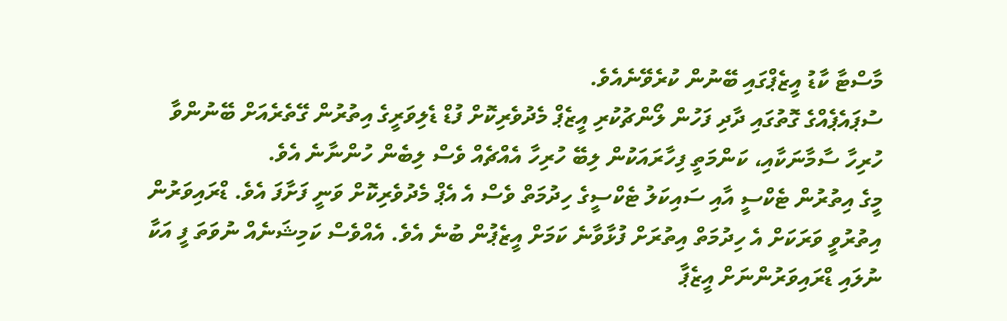މާސްޓާ ކާޑު އީޒެޕްގައި ބޭނުން ކުރެވޭނެއެވެ.
ސުޕައެޕެއްގެ ގޮތުގައި ދާދި ފަހުން ލޯންޗުކުރި އީޒެޕް މެދުވެރިކޮށް ފުޑް ޑެލިވަރީގެ އިތުރުން ގޭތެރެއަށް ބޭނުންވާ ހުރިހާ ސާމާނަކާއި، ކަންމަތީ ފިހާރައަކުން ލިބޭ ހުރިހާ އެއްޗެއް ވެސް ލިބެން ހުންނާނެ އެވެ.
މީގެ އިތުރުން ޓެކްސީ އާއި ސައިކަލު ޓެކްސީގެ ހިދުމަތް ވެސް އެ އެޕް މެދުވެރިކޮށް ވަނީ ފަށާފަ އެވެ. ޑްރައިވަރުން އިތުރުވީ ވަރަކަށް އެ ހިދުމަތް އިތުރަށް ފުޅާވާނެ ކަމަށް އީޒެޕުން ބުނެ އެވެ. އެއްވެސް ކަމިޝަނެއް ނުވަތަ ފީ އަކާ ނުލައި ޑްރައިވަރުންނަށް އީޒެޕާ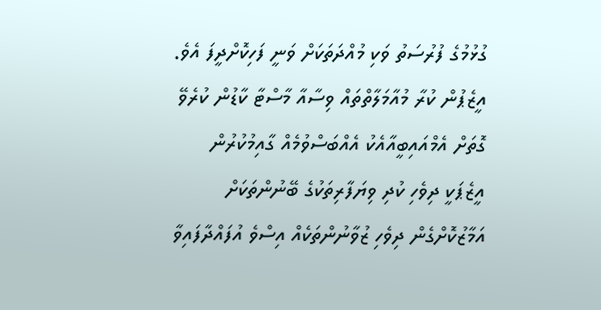ގުޅުމުގެ ފުރުސަތު ވަކި މުއްދަތަކަށް ވަނީ ފަހިކޮށްދީފަ އެވެ.
އީޒެޕުން ކުރާ މުއާމަލާތްތައް ވިސާއާ މާސްޓާ ކާޑުން ކުރެވޭ ގޮތަށް އެމްއައިބީއާއެކު އެއްބަސްވުމެއް ގާއިމުކުރުން
އީޒެޕަކީ ދިވެހި ކުދި ވިޔަފާރިތަކުގެ ބޭނުންތަކަށް އަމާޒުކޮށްގެން ދިވެހި ޒުވާނުންތަކެއް އިސްވެ އުފައްދާފައިވާ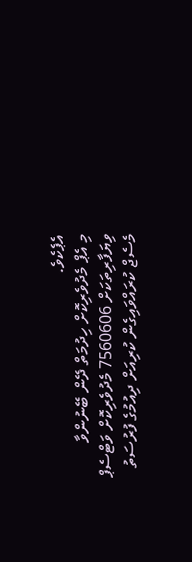އެޕެކެވެ.
މި އެޕް މެދުވެރިކޮށް ހިދުމަތް ދޭން ބޭނުންވާ ވިޔަފާރިތަކަށް 7560606 މެދުވެރިކޮށް ވަޓްސެޕް މެސެޖް ކުރައްވައިގެން ކުރިއަށް ދިއުމުގެ ފުރުސަތު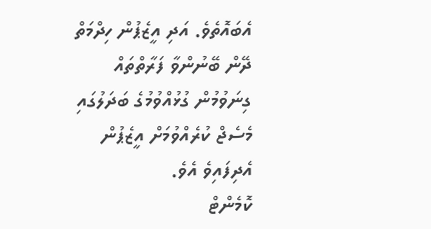އެބައޮތެވެ. އަދި އީޒެޕުން ހިދްމަތް ދޭން ބޭނުންވާ ފަރާތްތައް ގިނަވުމުން ގުޅުއްވުމުގެ ބަދަލުގައި މެސެޖް ކުރެއްވުމަށް އީޒެޕުން އެދިފައިވެ އެވެ.
ކޮމެންޓް